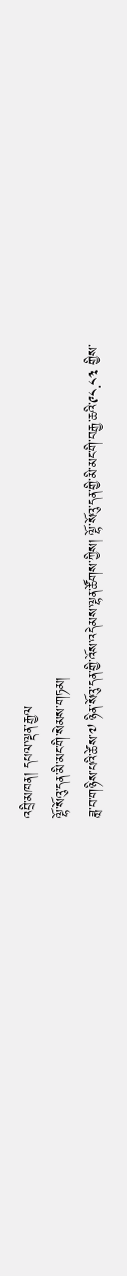འབྲི་མཁན། དཔལ་ལྡན་རྒྱལ
ལྷོ་སོའུ་དན་མི་མང་གི་སེམས་གཏམ།
ཟླ་བ་གཉིས་པའི་ཚེས་༧ ཉིན་སོའུ་དན་གྱི་འོས་འདེམས་ལྷན་ཚོགས་ཀྱིས། ལྷོ་སོའུ་དན་གྱི་མི་མང་གི་བརྒྱ་ཆའི་༩༨.༨༣ གྱིས་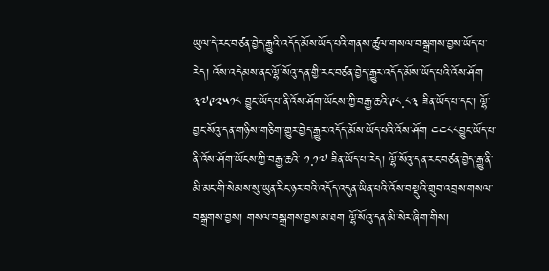ཡུལ་དེ་རང་བཙན་བྱེད་རྒྱུའི་འདོད་མོས་ཡོད་པའི་གནས་ཚུལ་གསལ་བསྒྲགས་བྱས་ཡོད་པ་རེད། འོས་འདེམས་ནང་ལྷོ་སོའུ་དན་གྱི་རང་བཙན་བྱེད་རྒྱུར་འདོད་མོས་ཡོད་པའི་འོས་ཤོག ༣༧༩༢༥༡༨ བྱུང་ཡོད་པ་ནི་འོས་ཤོག་ཡོངས་ཀྱི་བརྒྱ་ཆའི་༩༨.༨༣ ཟིན་ཡོད་པ་དང་། ལྷོ་བྱང་སོའུ་དན་གཉིས་གཅིག་གྱུར་བྱེད་རྒྱུར་འདོད་མོས་ཡོད་པའི་འོས་ཤོག ༤༤༨༨བྱུང་ཡོད་པ་ནི་འོས་ཤོག་ཡོངས་ཀྱི་བརྒྱ་ཆའི་ ༡.༡༧ ཟིན་ཡོད་པ་རེད། ལྷོ་སོའུ་དན་རང་བཙན་བྱེད་རྒྱུ་ནི་མི་མང་གི་སེམས་སུ་ཡུན་རིང་ཉར་བའི་འདོད་འདུན་ཡིན་པའི་འོས་བསྡུའི་གྲུབ་འབྲས་གསལ་བསྒྲགས་བྱས། གསལ་བསྒྲགས་བྱས་མ་ཐག ལྷོ་སོའུ་དན་མི་སེར་ཞིག་གིས།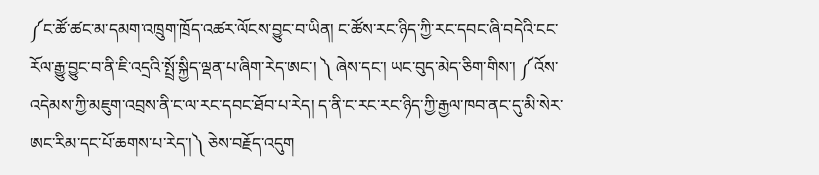༼ང་ཚོ་ཚང་མ་དམག་འཁྲུག་ཁྲོད་འཚར་ལོངས་བྱུང་བ་ཡིན། ང་ཚོས་རང་ཉིད་ཀྱི་རང་དབང་ཞི་བདེའི་ངང་རོལ་རྒྱུ་བྱུང་བ་ནི་ཇི་འདྲའི་སྤྲོ་སྐྱིད་ལྡན་པ་ཞིག་རེད་ཨང་། ༽ ཞེས་དང་། ཡང་བུད་མེད་ཅིག་གིས་། ༼འོས་འདེམས་ཀྱི་མཇུག་འབྲས་ནི་ང་ལ་རང་དབང་ཐོབ་པ་རེད། ད་ནི་ང་རང་རང་ཉིད་ཀྱི་རྒྱལ་ཁབ་ནང་དུ་མི་སེར་ཨང་རིམ་དང་པོ་ཆགས་པ་རེད་།༽ ཅེས་བརྗོད་འདུག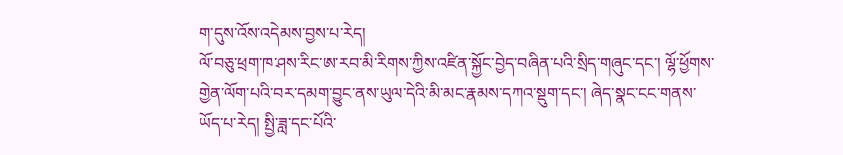ག་དུས་འོས་འདེམས་བྱས་པ་རེད།
ལོ་བཅུ་ཕྲག་ཁ་ཤས་རིང་ཨ་རབ་མི་རིགས་ཀྱིས་འཛིན་སྐྱོང་བྱེད་བཞིན་པའི་སྲིད་གཞུང་དང་། ལྷོ་ཕྱོགས་གྱེན་ལོག་པའི་བར་དམག་བྱུང་ནས་ཡུལ་དེའི་མི་མང་རྣམས་དཀའ་སྡུག་དང་། ཞེད་སྣང་ངང་གནས་ཡོད་པ་རེད། སྤྱི་ཟླ་དང་པོའི་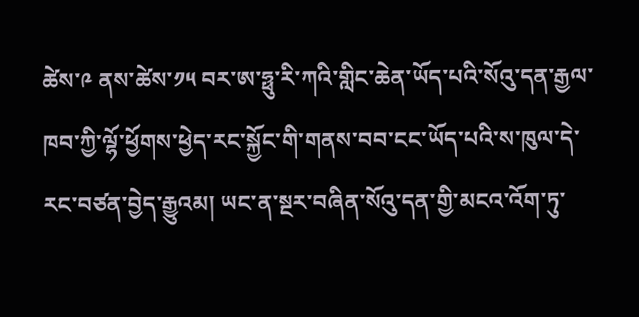ཚེས་༩ ནས་ཚེས་༡༥ བར་ཨ་ཧྥུ་རི་ཀའི་གླིང་ཆེན་ཡོད་པའི་སོའུ་དན་རྒྱལ་ཁབ་ཀྱི་ལྷོ་ཕྱོགས་ཕྱེད་རང་སྐྱོང་གི་གནས་བབ་ངང་ཡོད་པའི་ས་ཁུལ་དེ་རང་བཙན་བྱེད་རྒྱུའམ། ཡང་ན་སྔར་བཞིན་སོའུ་དན་གྱི་མངའ་འོག་ཏུ་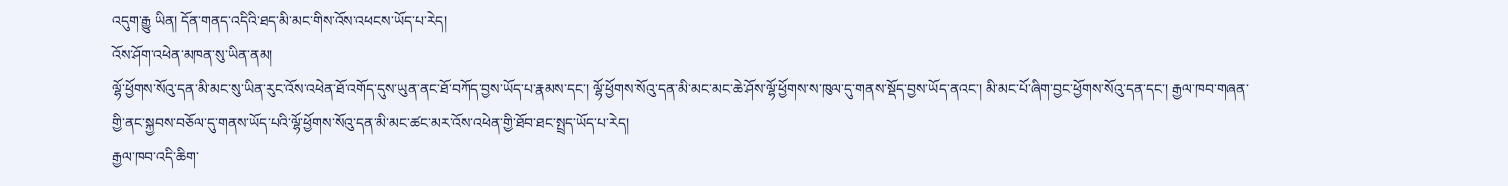འདུག་རྒྱུ ཡིན། དོན་གནད་འདིའི་ཐད་མི་མང་གིས་འོས་འཕངས་ཡོད་པ་རེད།
འོས་ཤོག་འཕེན་མཁན་སུ་ཡིན་ནམ།
ལྷོ་ཕྱོགས་སོའུ་དན་མི་མང་སུ་ཡིན་རུང་འོས་འཕེན་ཐོ་འགོད་དུས་ཡུན་ནང་ཐོ་བཀོད་བྱས་ཡོད་པ་རྣམས་དང་། ལྷོ་ཕྱོགས་སོའུ་དན་མི་མང་མང་ཆེ་ཤོས་ལྷོ་ཕྱོགས་ས་ཁུལ་དུ་གནས་སྡོད་བྱས་ཡོད་ནའང་། མི་མང་པོ་ཞིག་བྱང་ཕྱོགས་སོའུ་དན་དང་། རྒྱལ་ཁབ་གཞན་གྱི་ནང་སྐྱབས་བཅོལ་དུ་གནས་ཡོད་པའི་ལྷོ་ཕྱོགས་སོའུ་དན་མི་མང་ཚང་མར་འོས་འཕེན་གྱི་ཐོབ་ཐང་སྤྲད་ཡོད་པ་རེད།
རྒྱལ་ཁབ་འདི་ཆིག་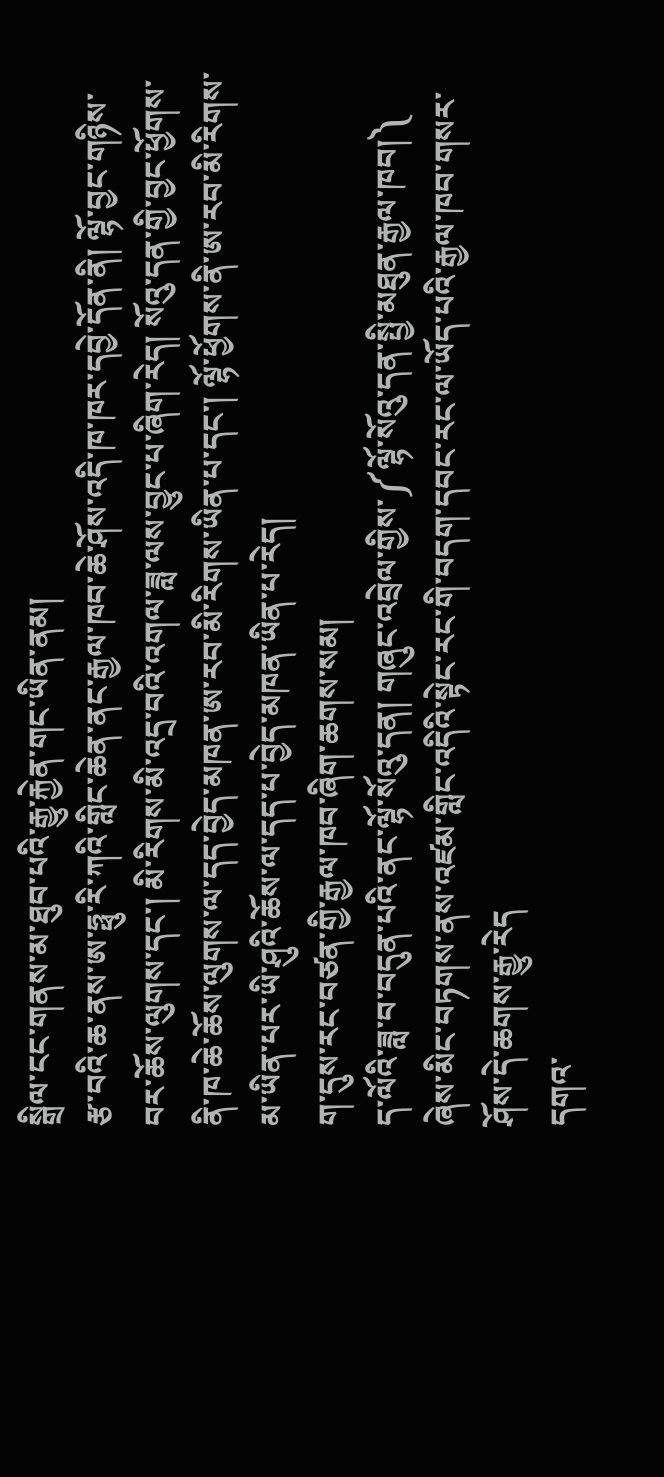སྒྲིལ་ངང་གནས་མ་ཐུབ་པའི་རྒྱུ་རྐྱེན་གང་ཡིན་ནམ།
རྩ་བའི་ཆ་ནས་ཨ་ཧྥུ་རི་ཀའི་གླིང་ཆེན་ནང་རྒྱལ་ཁབ་ཆེ་ཤོས་འདི་ཁ་ཁར་དབྱེ་དོན་ནི། ལྷོ་བྱང་གཉིས་བར་ཆོས་ལུགས་དང་། མི་རིགས་མི་འདྲ་བའི་འགལ་ཟླ་ལས་བྱུང་པ་ཞིག་རེད། སོའུ་དན་གྱི་བྱང་ཕྱོགས་ནི་ཁ་ཆེ་ཆོས་ལུགས་ལ་དད་བྱེད་མཁན་ཨ་རབ་མི་རིགས་ཡིན་པ་དང་། ལྷོ་ཕྱོགས་ནི་ཨ་རབ་མི་རིགས་མ་ཡིན་པར་ཡི་ཤུའི་ཆོས་ལ་དད་པ་བྱེད་མཁན་ཡིན་པ་རེད།
ག་དུས་རང་བཙན་གྱི་རྒྱལ་ཁབ་ཞིག་ཆགས་སམ།
ད་ལོའི་ཟླ་བ་བདུན་པའི་ནང་ལྷོ་སོའུ་དན། གཞུང་འབྲེལ་གྱིས་༼ལྷོ་སོའུ་དན་སྤྱི་མཐུན་རྒྱལ་ཁབ།༽ ཞེས་མིང་བཏགས་ནས་འཛམ་གླིང་འདིའི་སྟེང་རང་གི་བདག་དབང་རང་ལ་ཡོད་པའི་རྒྱལ་ཁབ་གསར་ཤོས་དེ་ཆགས་རྒྱུ་རེད
དགའ་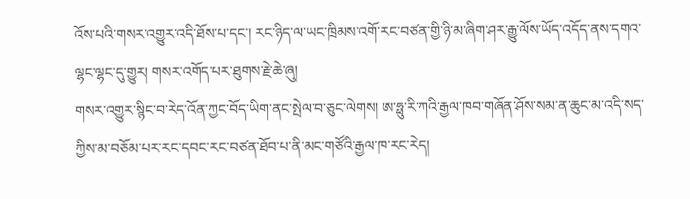འོས་པའི་གསར་འགྱུར་འདི་ཐོས་པ་དང་། རང་ཉིད་ལ་ཡང་ཁྲིམས་འགོ་རང་བཙན་གྱི་ཉི་མ་ཞིག་ཤར་རྒྱུ་ལོས་ཡོད་འདོད་ནས་དགའ་ལྷང་ལྷང་དུ་གྱུར། གསར་འགོད་པར་ཐུགས་རྗེ་ཆེ་ཞུ།
གསར་འགྱུར་སྙིང་བ་རེད་འོན་ཀྱང་བོད་ཡིག་ནང་སྤེལ་བ་ཅུང་ལེགས། ཨ་ཧྥུ་རི་ཀའི་རྒྱལ་ཁབ་གཞོན་ཤོས་སམ་ན་ཆུང་མ་འདི་སད་ཀྱིས་མ་བཅོམ་པར་རང་དབང་རང་བཙན་ཐོབ་པ་ནི་མང་གཙོའི་རྒྱལ་ཁ་རང་རེད།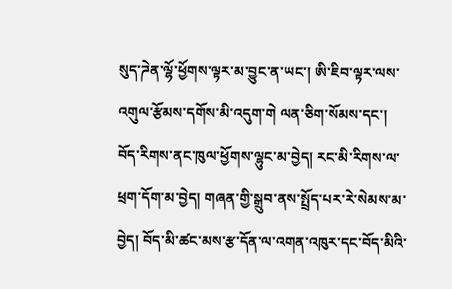སུད་ཌེན་ལྷོ་ཕྱོགས་ལྟར་མ་བྱུང་ན་ཡང་། ཨི་ཇིབ་ལྟར་ལས་འགུལ་རྩོམས་དགོས་མི་འདུག་གེ ལན་ཅིག་སོམས་དང་།
བོད་རིགས་ནང་ཁུལ་ཕྱོགས་ལྷུང་མ་བྱེད། རང་མི་རིགས་ལ་ཕྲག་དོག་མ་བྱེད། གཞན་གྱི་སྒྲུབ་ནས་སྤྲོད་པར་རེ་སེམས་མ་བྱེད། བོད་མི་ཚང་མས་རྩ་དོན་ལ་འགན་འཁུར་དང་བོད་མིའི་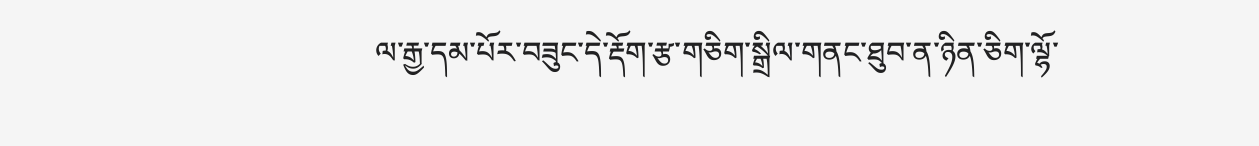ལ་རྒྱ་དམ་པོར་བཟུང་དེ་རྡོག་རྩ་གཅིག་སྒྲིལ་གནང་ཐུབ་ན་ཉིན་ཅིག་ལྷོ་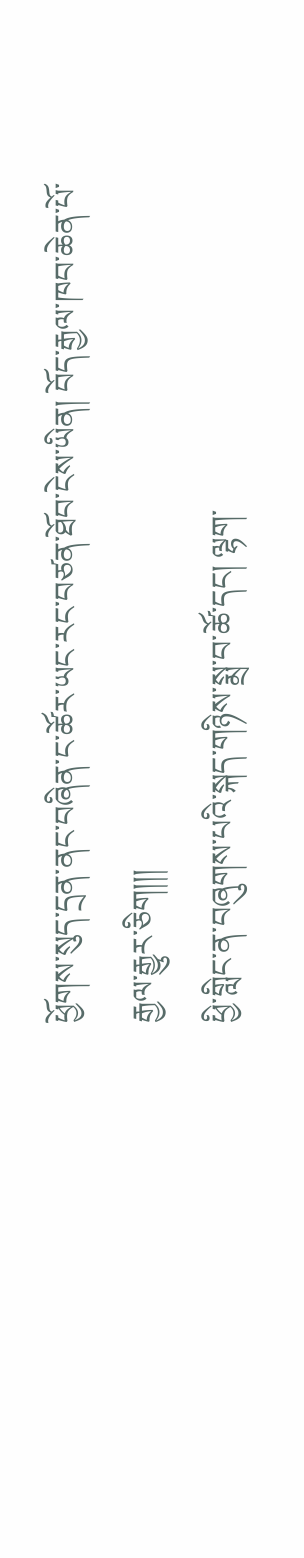ཕྱོགས་སུད་དྲན་ནང་བཞིན་ང་ཚོར་ཡང་རང་བཙན་ཐོབ་ངེས་ཡིན། བོད་རྒྱལ་ཁབ་ཆེན་པོ་རྒྱལ་རྒྱུར་ཅིག།།།
ཕྱི་གླིང་ན་བཞུགས་པའི་སྐད་གཉིས་སྨྲ་བ་ཚོ་དང། ལྷག་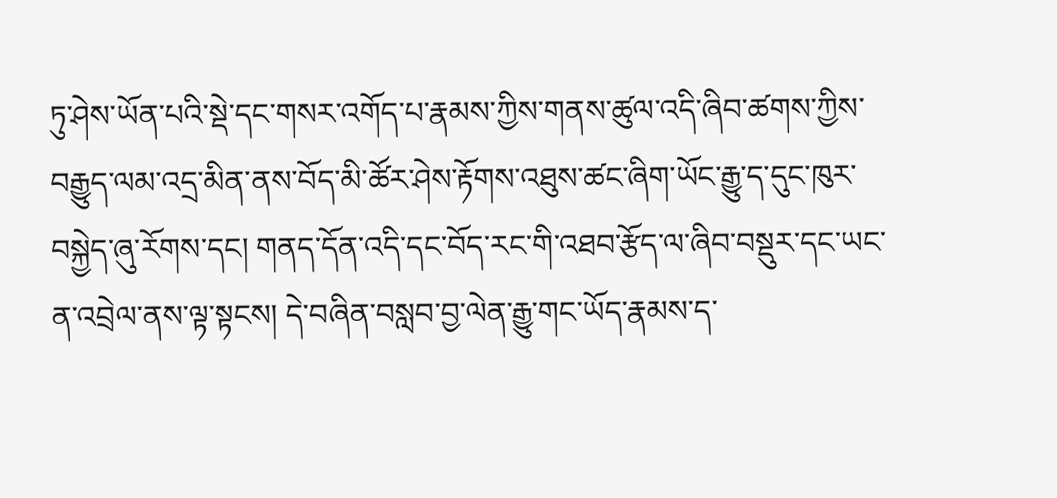ཏུ་ཤེས་ཡོན་པའི་སྡེ་དང་གསར་འགོད་པ་རྣམས་ཀྱིས་གནས་ཚུལ་འདི་ཞིབ་ཚགས་ཀྱིས་བརྒྱུད་ལམ་འདྲ་མིན་ནས་བོད་མི་ཚོར་ཤེས་རྟོགས་འཐུས་ཚང་ཞིག་ཡོང་རྒྱུ་ད་དུང་ཁུར་བསྐྱེད་ཞུ་རོགས་དང། གནད་དོན་འདི་དང་བོད་རང་གི་འཐབ་རྩོད་ལ་ཞིབ་བསྡུར་དང་ཡང་ན་འབྲེལ་ནས་ལྟ་སྟངས། དེ་བཞིན་བསླབ་བྱ་ལེན་རྒྱུ་གང་ཡོད་རྣམས་ད་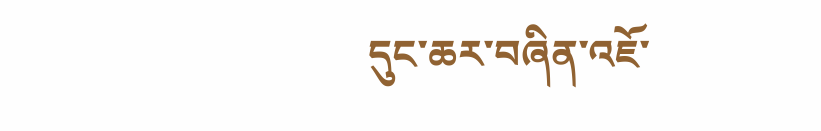དུང་ཆར་བཞིན་འཇོ་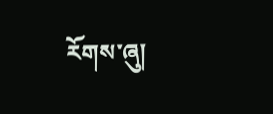རོགས་ཞུ།